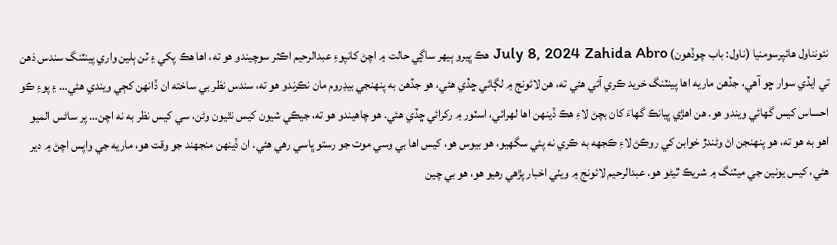نئونناول هائپرسومنيا (ناول: باب چوڏهون) July 8, 2024 Zahida Abro ھڪ ڀيرو ٻيھر ساڳي حالت ۾ اچڻ کانپوءِ عبدالرحيم اڪثر سوچيندو ھو ته، اھا ھڪ پکي ۽ ٽن ٻلين واري پينٽنگ سندس ذھن تي ايڏي سوار ڇو آھي، جڏھن ماريه اھا پينٽنگ خريد ڪري آئي ھئي ته، ھن لائونج ۾ لڳائي ڇڏي ھئي، ھو جڏھن به پنھنجي بيڊروم مان نڪرندو ھو ته، سندس نظر بي ساخته ان ڏانھن کڄي ويندي ھئي… ۽ پوءِ ڪو احساس کيس گهائي ويندو ھو. ھن اھڙي ڀيانڪ گهاءَ کان بچڻ لاءِ ھڪ ڏينھن اھا لھرائي، اسٽور ۾ رکرائي ڇڏي ھئي. ھو چاھيندو ھو ته، جيڪي شيون کيس نٿيون وڻن، سي کيس نظر به نه اچن… پر ساڻس الميو اھو به ھو ته، ھو پنھنجن اڻ وڻندڙ خوابن کي روڪڻ لاءِ ڪجهه به ڪري نه پئي سگهيو، ھو بيوس ھو، کيس اھا بي وسي موت جو رستو ڀاسي رھي ھئي. ان ڏينھن منجهند جو وقت ھو، ماريه جي واپس اچڻ ۾ دير ھئي، کيس يونين جي ميٽنگ ۾ شريڪ ٿيڻو ھو. عبدالرحيم لائونج ۾ ويٺي اخبار پڙھي رھيو ھو، ھو بي چين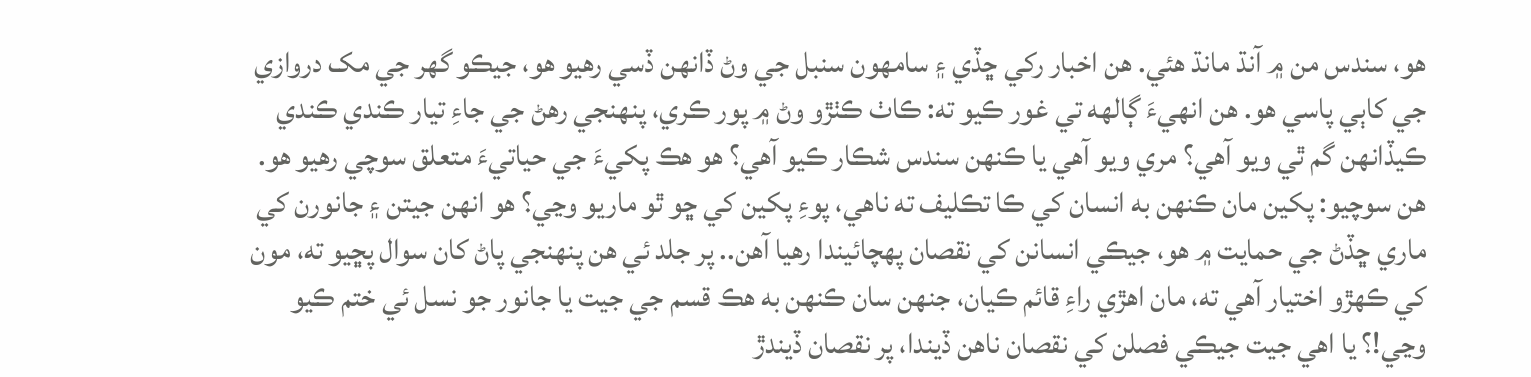ھو، سندس من ۾ آنڌ مانڌ ھئي. ھن اخبار رکي ڇڏي ۽ سامھون سنبل جي وڻ ڏانھن ڏسي رھيو ھو، جيڪو گهر جي مک دروازي جي کاٻي پاسي ھو. ھن انھيءَ ڳالھه تي غور ڪيو ته: ڪاٺ ڪٺڙو وڻ ۾ پور ڪري، پنھنجي رھڻ جي جاءِ تيار ڪندي ڪندي ڪيڏانھن گم ٿي ويو آھي؟ مري ويو آھي يا ڪنھن سندس شڪار ڪيو آھي؟ ھو ھڪ پکيءَ جي حياتيءَ متعلق سوچي رھيو ھو. ھن سوچيو: پکين مان ڪنھن به انسان کي ڪا تڪليف ته ناھي، پوءِ پکين کي ڇو ٿو ماريو وڃي؟ ھو انھن جيتن ۽ جانورن کي ماري ڇڏڻ جي حمايت ۾ ھو، جيڪي انسانن کي نقصان پھچائيندا رھيا آھن.. پر جلد ئي ھن پنھنجي پاڻ کان سوال پڇيو ته، مون کي ڪھڙو اختيار آھي ته، مان اھڙي راءِ قائم ڪيان، جنھن سان ڪنھن به ھڪ قسم جي جيت يا جانور جو نسل ئي ختم ڪيو وڃي!؟ يا اھي جيت جيڪي فصلن کي نقصان ناھن ڏيندا، پر نقصان ڏيندڙ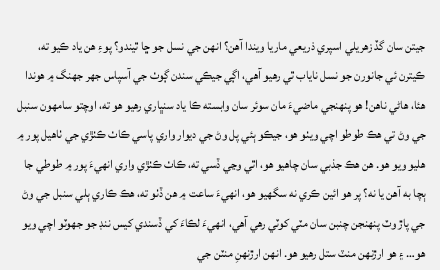جيتن سان گڏ زھريلي اسپري ذريعي ماريا ويندا آھن؟ انھن جي نسل جو ڇا ٿيندو؟ پوءِ ھن ياد ڪيو ته، ڪيترن ئي جانورن جو نسل ناياب ٿي رھيو آھي، اڳي جيڪي سندن ڳوٺ جي آسپاس جهر جهنگ ۾ ھوندا ھئا، ھاڻي ناھن! ھو پنھنجي ماضيءَ مان سوئر سان وابسته ڪا ياد سنڀاري رھيو ھو ته، اوچتو سامھون سنبل جي وڻ تي ھڪ طوطو اچي ويٺو ھو، جيڪو ٻئي پل وڻ جي ديوار واري پاسي ڪاٺ ڪٺڙي جي ٺاھيل پور ۾ ھليو ويو ھو. ھن ھڪ جذبي سان چاھيو ھو، اٿي وڃي ڏسي ته، ڪاٺ ڪٺڙي واري انھيءَ پور ۾ طوطي جا ٻچا به آھن يا نه؟ پر ھو ائين ڪري نه سگهيو ھو، انھيءَ ساعت ۾ ھن ڏٺو ته، ھڪ ڪاري ٻلي سنبل جي وڻ جي پاڙ وٽ پنھنجن چنبن سان مٽي کوٽي رھي آھي، انھيءَ لڪاءَ کي ڏسندي کيس ننڊ جو جهوٽو اچي ويو ھو… ۽ ھو ارڙنھن منٽ ستل رھيو ھو. انھن ارڙنھنِ منٽن جي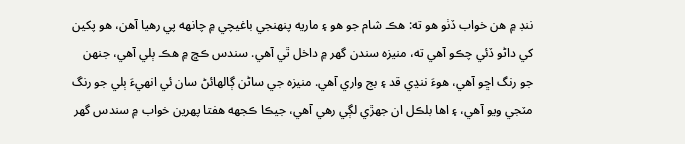ننڊ ۾ ھن خواب ڏٺو ھو ته: ھڪ شام جو ھو ۽ ماريه پنھنجي باغيچي ۾ چانھه پي رھيا آھن، ھو پکين کي داڻو ڏئي چڪو آھي ته، منيزه سندن گهر ۾ داخل ٿي آھي. سندس ڪڇ ۾ ھڪ ٻلي آھي، جنھن جو رنگ اڇو آھي، ھوءَ ننڍي قد ۽ بج واري آھي. منيزه جي ساڻن ڳالھائڻ سان ئي انھيءَ ٻلي جو رنگ مٽجي ويو آھي، ۽ اھا بلڪل ان جھڙي لڳي رھي آھي، جيڪا ڪجهه ھفتا پھرين خواب ۾ سندس گهر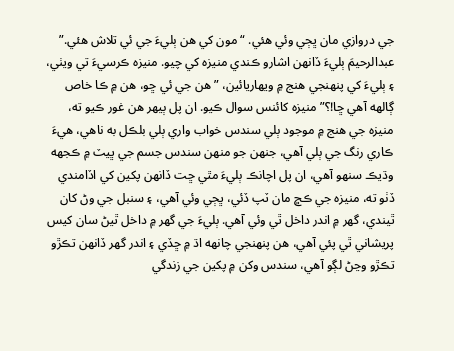جي دروازي مان ڀڄي وئي ھئي. “مون کي ھن ٻليءَ جي ئي تلاش ھئي.” عبدالرحيمَ ٻليءَ ڏانھن اشارو ڪندي منيزه کي چيو. منيزه ڪرسيءَ تي ويٺي، ۽ ٻليءَ کي پنھنجي ھنج ۾ ويھاريائين، ”ھن جي ئي ڇو، ھن ۾ ڪا خاص ڳالھه آھي ڇا!؟” منيزه کائنس سوال ڪيو. ان پل ٻيھر ھن غور ڪيو ته، منيزه جي ھنج ۾ موجود ٻلي سندس خواب واري ٻلي بلڪل به ناھي، ھيءَ ڪاري رنگ جي ٻلي آھي، جنھن جو منھن سندس جسم جي ڀيٽ ۾ ڪجهه وڌيڪ سنھو آھي، ان پل اچانڪ ٻليءَ مٿي ڇت ڏانھن پکين کي اڏامندي ڏٺو ته، منيزه جي ڪڇ مان ٽپ ڏئي، ڀڄي وئي آھي، ۽ سنبل جي وڻ کان ٿيندي، گهر ۾ اندر داخل ٿي وئي آھي. ٻليءَ جي گهر ۾ داخل ٿيڻ سان کيس پريشاني ٿي پئي آھي، ھن پنھنجي چانھه اڌ ۾ ڇڏي ۽ اندر گهر ڏانھن تڪڙو تڪڙو وڃڻ لڳو آھي، سندس وکن ۾ پکين جي زندگي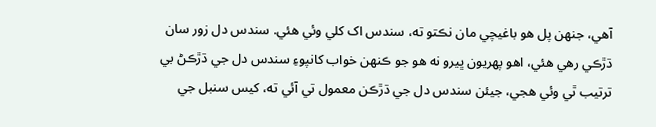آھي، جنھن پل ھو باغيچي مان نڪتو ته، سندس اک کلي وئي ھئي. سندس دل زور سان ڌڙڪي رھي ھئي، اھو پھريون ڀيرو نه ھو جو ڪنھن خواب کانپوءِ سندس دل جي ڌڙڪڻ بي ترتيب ٿي وئي ھجي، جيئن سندس دل جي ڌڙڪن معمول تي آئي ته، کيس سنبل جي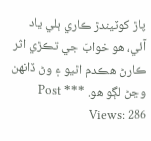پاڙ کوٽيندڙ ڪاري ٻلي ياد آئي، ھو خوابَ جي تڪڙي اثر ڪارڻ ھڪدم اٿيو ۽ وڻ ڏانھن وڃڻ لڳو ھو. *** Post Views: 286